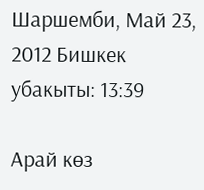Шаршемби, Май 23, 2012 Бишкек убакыты: 13:39

Арай көз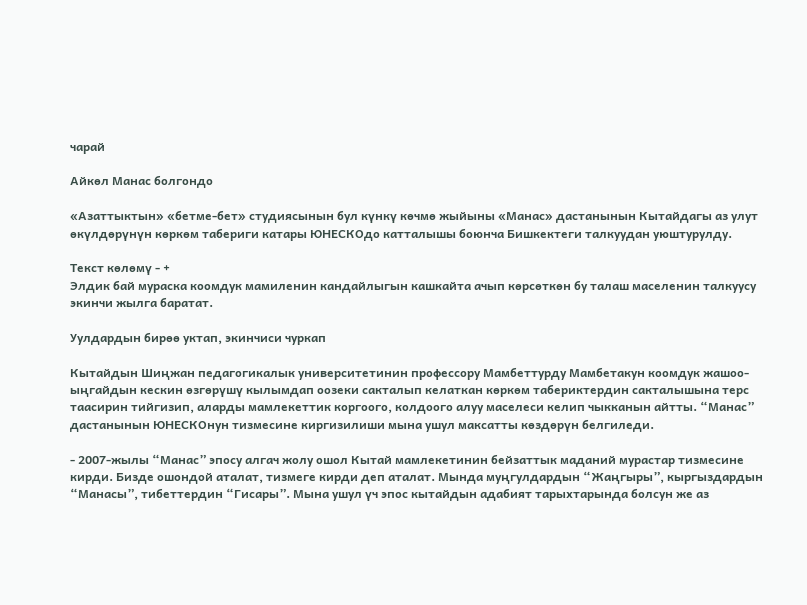чарай

Айкөл Манас болгондо

«Азаттыктын» «бетме-бет» студиясынын бул күнкү көчмө жыйыны «Манас» дастанынын Кытайдагы аз улут өкүлдөрүнүн көркөм табериги катары ЮНЕСКОдо катталышы боюнча Бишкектеги талкуудан уюштурулду.

Текст көлөмү - +
Элдик бай мураска коомдук мамиленин кандайлыгын кашкайта ачып көрсөткөн бу талаш маселенин талкуусу экинчи жылга баратат.

Уулдардын бирөө уктап, экинчиси чуркап

Кытайдын Шиңжан педагогикалык университетинин профессору Мамбеттурду Мамбетакун коомдук жашоо-ыңгайдын кескин өзгөрүшү кылымдап оозеки сакталып келаткан көркөм табериктердин сакталышына терс таасирин тийгизип, аларды мамлекеттик коргоого, колдоого алуу маселеси келип чыкканын айтты. “Манас” дастанынын ЮНЕСКОнун тизмесине киргизилиши мына ушул максатты көздөрүн белгиледи.

- 2007-жылы “Манас” эпосу алгач жолу ошол Кытай мамлекетинин бейзаттык маданий мурастар тизмесине кирди. Бизде ошондой аталат, тизмеге кирди деп аталат. Мында муңгулдардын “Жаңгыры”, кыргыздардын “Манасы”, тибеттердин “Гисары”. Мына ушул үч эпос кытайдын адабият тарыхтарында болсун же аз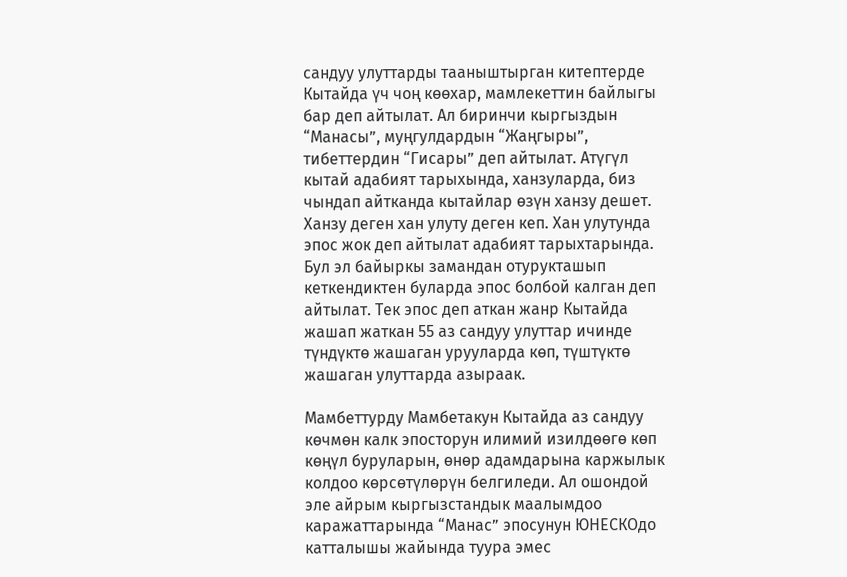сандуу улуттарды тааныштырган китептерде Кытайда үч чоң көөхар, мамлекеттин байлыгы бар деп айтылат. Ал биринчи кыргыздын “Манасы”, муңгулдардын “Жаңгыры”, тибеттердин “Гисары” деп айтылат. Атүгүл кытай адабият тарыхында, ханзуларда, биз чындап айтканда кытайлар өзүн ханзу дешет. Ханзу деген хан улуту деген кеп. Хан улутунда эпос жок деп айтылат адабият тарыхтарында. Бул эл байыркы замандан отурукташып кеткендиктен буларда эпос болбой калган деп айтылат. Тек эпос деп аткан жанр Кытайда жашап жаткан 55 аз сандуу улуттар ичинде түндүктө жашаган урууларда көп, түштүктө жашаган улуттарда азыраак.

Мамбеттурду Мамбетакун Кытайда аз сандуу көчмөн калк эпосторун илимий изилдөөгө көп көңүл буруларын, өнөр адамдарына каржылык колдоо көрсөтүлөрүн белгиледи. Ал ошондой эле айрым кыргызстандык маалымдоо каражаттарында “Манас” эпосунун ЮНЕСКОдо катталышы жайында туура эмес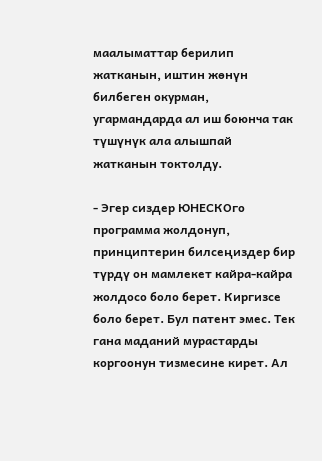маалыматтар берилип жатканын, иштин жөнүн билбеген окурман, угармандарда ал иш боюнча так түшүнүк ала алышпай жатканын токтолду.

- Эгер сиздер ЮНЕСКОго программа жолдонуп, принциптерин билсеңиздер бир түрдү он мамлекет кайра-кайра жолдосо боло берет. Киргизсе боло берет. Бул патент эмес. Тек гана маданий мурастарды коргоонун тизмесине кирет. Ал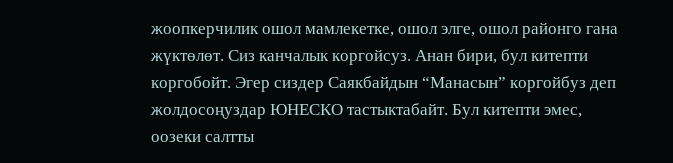жоопкерчилик ошол мамлекетке, ошол элге, ошол районго гана жүктөлөт. Сиз канчалык коргойсуз. Анан бири, бул китепти коргобойт. Эгер сиздер Саякбайдын “Манасын” коргойбуз деп жолдосоңуздар ЮНЕСКО тастыктабайт. Бул китепти эмес, оозеки салтты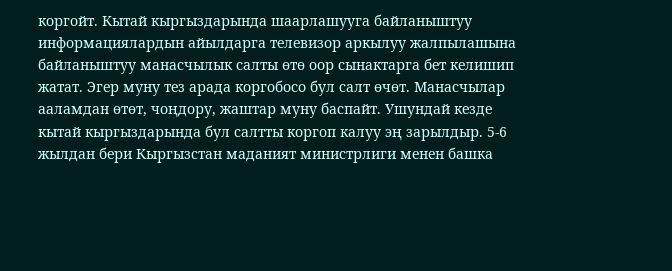коргойт. Кытай кыргыздарында шаарлашууга байланыштуу информациялардын айылдарга телевизор аркылуу жалпылашына байланыштуу манасчылык салты өтө оор сынактарга бет келишип жатат. Эгер муну тез арада коргобосо бул салт өчөт. Манасчылар ааламдан өтөт, чоңдору, жаштар муну баспайт. Ушундай кезде кытай кыргыздарында бул салтты коргоп калуу эң зарылдыр. 5-6 жылдан бери Кыргызстан маданият министрлиги менен башка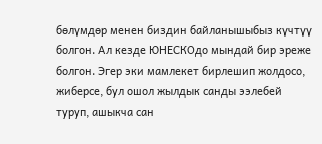бөлүмдөр менен биздин байланышыбыз күчтүү болгон. Ал кезде ЮНЕСКОдо мындай бир эреже болгон. Эгер эки мамлекет бирлешип жолдосо, жиберсе, бул ошол жылдык санды ээлебей туруп, ашыкча сан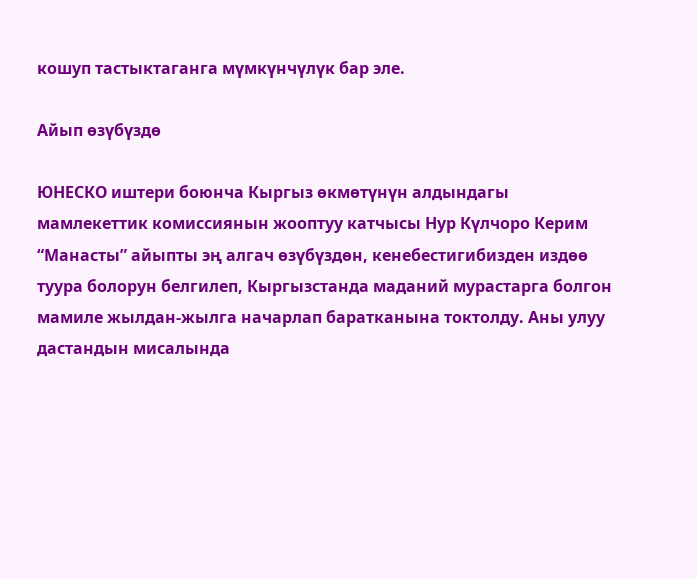кошуп тастыктаганга мүмкүнчүлүк бар эле.

Айып өзүбүздө

ЮНЕСКО иштери боюнча Кыргыз өкмөтүнүн алдындагы мамлекеттик комиссиянын жооптуу катчысы Нур Күлчоро Керим “Манасты” айыпты эң алгач өзүбүздөн, кенебестигибизден издөө туура болорун белгилеп, Кыргызстанда маданий мурастарга болгон мамиле жылдан-жылга начарлап баратканына токтолду. Аны улуу дастандын мисалында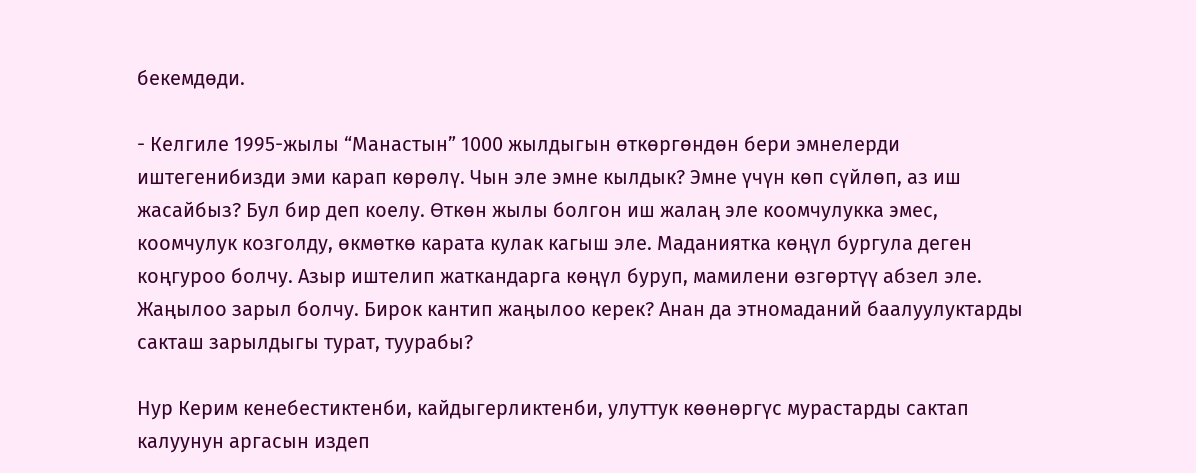бекемдөди.

- Келгиле 1995-жылы “Манастын” 1000 жылдыгын өткөргөндөн бери эмнелерди иштегенибизди эми карап көрөлү. Чын эле эмне кылдык? Эмне үчүн көп сүйлөп, аз иш жасайбыз? Бул бир деп коелу. Өткөн жылы болгон иш жалаң эле коомчулукка эмес, коомчулук козголду, өкмөткө карата кулак кагыш эле. Маданиятка көңүл бургула деген коңгуроо болчу. Азыр иштелип жаткандарга көңүл буруп, мамилени өзгөртүү абзел эле. Жаңылоо зарыл болчу. Бирок кантип жаңылоо керек? Анан да этномаданий баалуулуктарды сакташ зарылдыгы турат, туурабы?

Нур Керим кенебестиктенби, кайдыгерликтенби, улуттук көөнөргүс мурастарды сактап калуунун аргасын издеп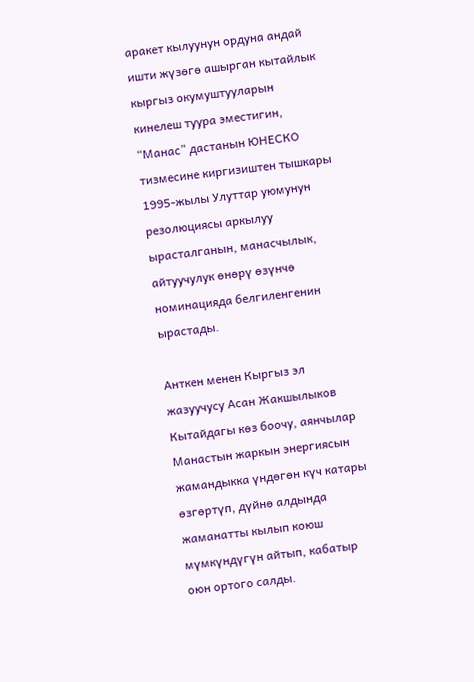аракет кылуунун ордуна андай ишти жүзөгө ашырган кытайлык кыргыз окумуштууларын кинелеш туура эместигин, “Манас” дастанын ЮНЕСКО тизмесине киргизиштен тышкары 1995-жылы Улуттар уюмунун резолюциясы аркылуу ырасталганын, манасчылык, айтуучулук өнөрү өзүнчө номинацияда белгиленгенин ырастады.

Анткен менен Кыргыз эл жазуучусу Асан Жакшылыков Кытайдагы көз боочу, аянчылар Манастын жаркын энергиясын жамандыкка үндөгөн күч катары өзгөртүп, дүйнө алдында жаманатты кылып коюш мүмкүндүгүн айтып, кабатыр оюн ортого салды.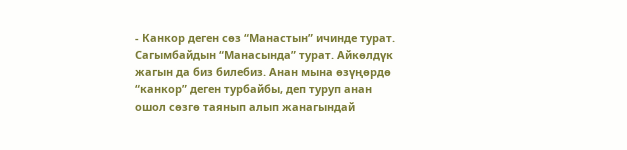- Канкор деген сөз “Манастын” ичинде турат. Сагымбайдын “Манасында” турат. Айкөлдүк жагын да биз билебиз. Анан мына өзүңөрдө “канкор” деген турбайбы, деп туруп анан ошол сөзгө таянып алып жанагындай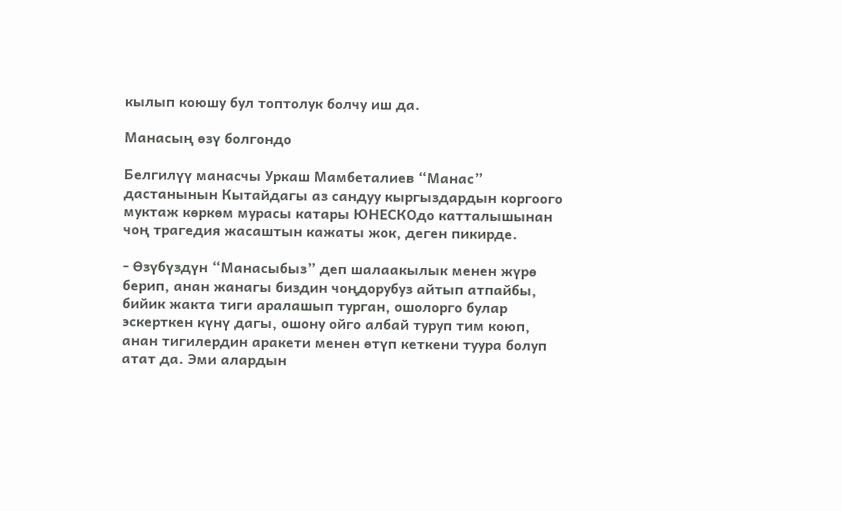кылып коюшу бул топтолук болчу иш да.

Манасың өзү болгондо

Белгилүү манасчы Уркаш Мамбеталиев “Манас” дастанынын Кытайдагы аз сандуу кыргыздардын коргоого муктаж көркөм мурасы катары ЮНЕСКОдо катталышынан чоң трагедия жасаштын кажаты жок, деген пикирде.

- Өзүбүздүн “Манасыбыз” деп шалаакылык менен жүрө берип, анан жанагы биздин чоңдорубуз айтып атпайбы, бийик жакта тиги аралашып турган, ошолорго булар эскерткен күнү дагы, ошону ойго албай туруп тим коюп, анан тигилердин аракети менен өтүп кеткени туура болуп атат да. Эми алардын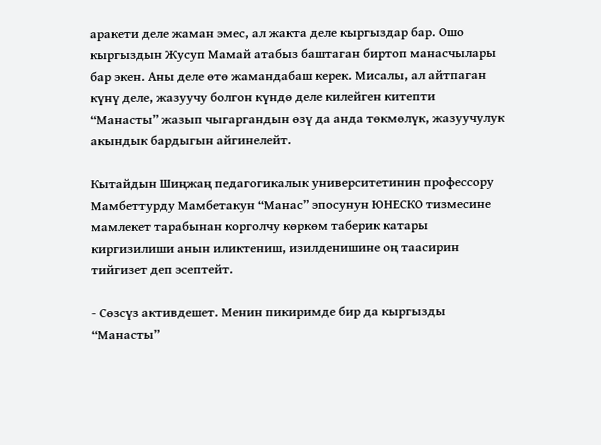аракети деле жаман эмес, ал жакта деле кыргыздар бар. Ошо кыргыздын Жусуп Мамай атабыз баштаган биртоп манасчылары бар экен. Аны деле өтө жамандабаш керек. Мисалы, ал айтпаган күнү деле, жазуучу болгон күндө деле килейген китепти “Манасты” жазып чыгаргандын өзү да анда төкмөлүк, жазуучулук акындык бардыгын айгинелейт.

Кытайдын Шиңжаң педагогикалык университетинин профессору Мамбеттурду Мамбетакун “Манас” эпосунун ЮНЕСКО тизмесине мамлекет тарабынан корголчу көркөм таберик катары киргизилиши анын иликтениш, изилденишине оң таасирин тийгизет деп эсептейт.

- Сөзсүз активдешет. Менин пикиримде бир да кыргызды “Манасты”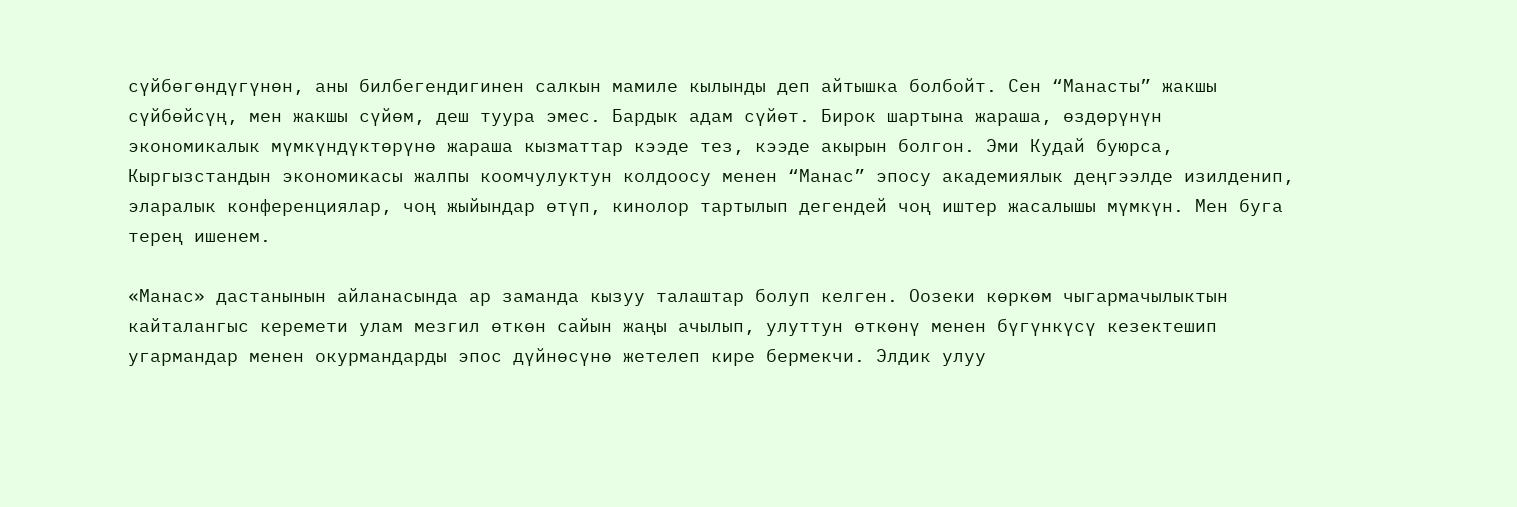сүйбөгөндүгүнөн, аны билбегендигинен салкын мамиле кылынды деп айтышка болбойт. Сен “Манасты” жакшы сүйбөйсүң, мен жакшы сүйөм, деш туура эмес. Бардык адам сүйөт. Бирок шартына жараша, өздөрүнүн экономикалык мүмкүндүктөрүнө жараша кызматтар кээде тез, кээде акырын болгон. Эми Кудай буюрса, Кыргызстандын экономикасы жалпы коомчулуктун колдоосу менен “Манас” эпосу академиялык деңгээлде изилденип, эларалык конференциялар, чоң жыйындар өтүп, кинолор тартылып дегендей чоң иштер жасалышы мүмкүн. Мен буга терең ишенем.

«Манас» дастанынын айланасында ар заманда кызуу талаштар болуп келген. Оозеки көркөм чыгармачылыктын кайталангыс керемети улам мезгил өткөн сайын жаңы ачылып, улуттун өткөнү менен бүгүнкүсү кезектешип угармандар менен окурмандарды эпос дүйнөсүнө жетелеп кире бермекчи. Элдик улуу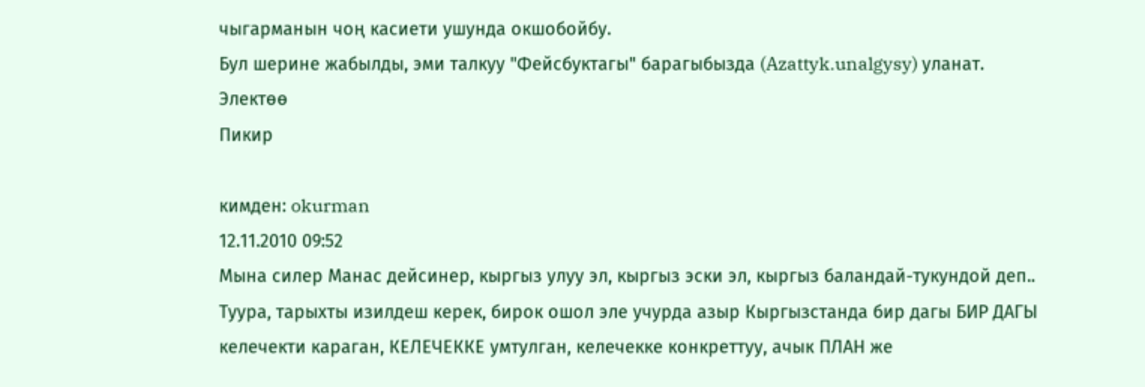чыгарманын чоң касиети ушунда окшобойбу.
Бул шерине жабылды, эми талкуу "Фейсбуктагы" барагыбызда (Azattyk.unalgysy) уланат.
Электөө
Пикир

кимден: okurman
12.11.2010 09:52
Мына силер Манас дейсинер, кыргыз улуу эл, кыргыз эски эл, кыргыз баландай-тукундой деп.. Туура, тарыхты изилдеш керек, бирок ошол эле учурда азыр Кыргызстанда бир дагы БИР ДАГЫ келечекти караган, КЕЛЕЧЕККЕ умтулган, келечекке конкреттуу, ачык ПЛАН же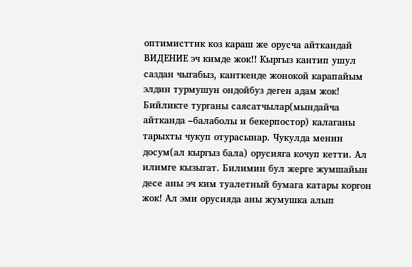оптимисттик коз караш же орусча айткандай ВИДЕНИЕ эч кимде жок!! Кыргыз кантип ушул саздан чыгабыз, канткенде жонокой карапайым элдин турмушун ондойбуз деген адам жок! Бийликте турганы саясатчылар(мындайча айтканда –балаболы и бекерпостор) калаганы тарыхты чукуп отурасынар. Чукулда менин досум(ал кыргыз бала) орусияга кочуп кетти. Ал илимге кызыгат. Билимин бул жерге жумшайын десе аны эч ким туалетный бумага катары коргон жок! Ал эми орусияда аны жумушка алып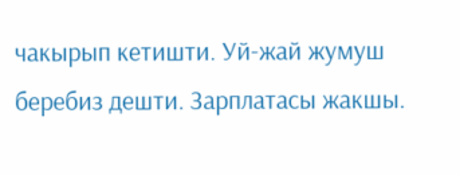чакырып кетишти. Уй-жай жумуш беребиз дешти. Зарплатасы жакшы.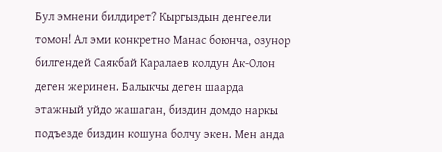Бул эмнени билдирет? Кыргыздын денгеели томон! Ал эми конкретно Манас боюнча, озунор билгендей Саякбай Каралаев колдун Ак-Олон деген жеринен. Балыкчы деген шаарда этажный уйдо жашаган, биздин домдо наркы подъезде биздин кошуна болчу экен. Мен анда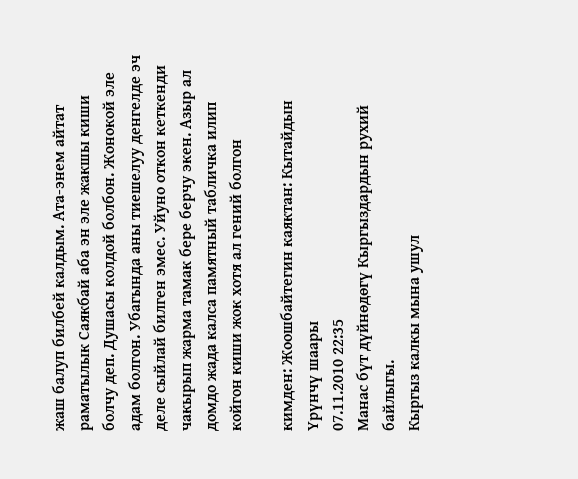жаш балуп билбей калдым. Ата-энем айтат раматылык Саякбай аба эн эле жакшы киши болчу деп. Душасы колдой болбон. Жонокой эле адам болгон. Убагында аны тиешелуу денгелде эч деле сыйлай билген эмес. Уйуно откон кеткенди чакырып жарма тамак бере берчу экен. Азыр ал домдо жада калса памятный табличка илип койгон киши жок хотя ал гений болгон

кимден: Жоошбайтегин каяктан: Кытайдын Үрүнчү шаары
07.11.2010 22:35
Манас бүт дүйнөдөгү Кыргыздардын рухий байлыгы.
Кыргыз калкы мына ушул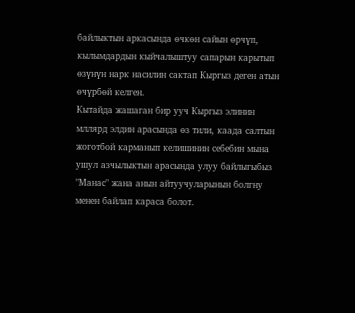байлыктын аркасында өчкөн сайын өрчүп, кылымдардын кыйчалыштуу сапарын карытып өзүнүн нарк насилин сактап Кыргыз деген атын өчүрбөй келген.
Кытайда жашаган бир ууч Кыргыз элинин мллярд элдин арасында өз тили, каада салтын жоготбой карманып келишинин себебин мына ушул азчылыктын арасында улуу байлыгыбыз "Манас" жана анын айтуучуларынын болгну менен байлап караса болот.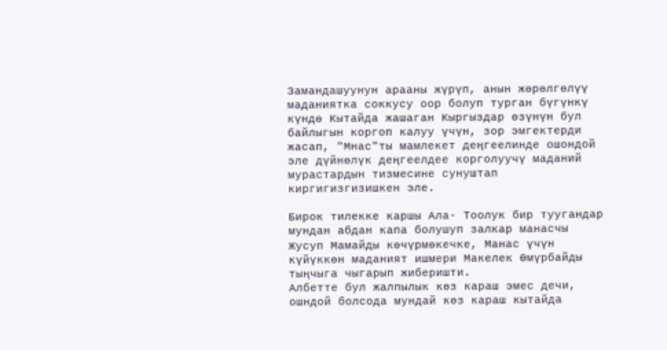Замандашуунун арааны жүрүп, анын жөрөлгөлүү маданиятка соккусу оор болуп турган бүгүнкү күндө Кытайда жашаган Кыргыздар өзүнүн бул байлыгын коргоп калуу үчүн, зор эмгектерди жасап, "Мнас"ты мамлекет деңгеелинде ошондой эле дүйнөлүк деңгеелдее корголуучү маданий мурастардын тизмесине сунуштап киргигизгизишкен эле.

Бирок тилекке каршы Ала- Тоолук бир туугандар мундан абдан капа болушуп залкар манасчы Жусуп Мамайды көчүрмөкечке, Манас үчүн күйүккөн маданият ишмери Макелек Өмүрбайды тыңчыга чыгарып жиберишти.
Албетте бул жалпылык көз караш эмес дечи, ошндой болсода мундай көз караш кытайда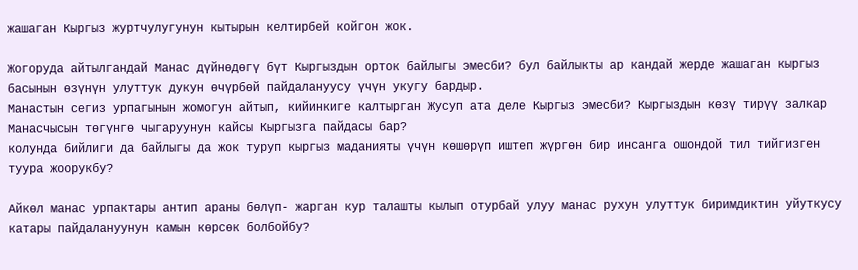жашаган Кыргыз журтчулугунун кытырын келтирбей койгон жок.

Жогоруда айтылгандай Манас дүйнөдөгү бүт Кыргыздын орток байлыгы эмесби? бул байлыкты ар кандай жерде жашаган кыргыз басынын өзүнүн улуттук дукун өчүрбөй пайдалануусу үчүн укугу бардыр.
Манастын сегиз урпагынын жомогун айтып, кийинкиге калтырган Жусуп ата деле Кыргыз эмесби? Кыргыздын көзү тирүү залкар Манасчысын төгүнгө чыгаруунун кайсы Кыргызга пайдасы бар?
колунда бийлиги да байлыгы да жок туруп кыргыз маданияты үчүн көшөрүп иштеп жүргөн бир инсанга ошондой тил тийгизген туура жоорукбу?

Айкөл манас урпактары антип араны бөлүп- жарган кур талашты кылып отурбай улуу манас рухун улуттук биримдиктин уйуткусу катары пайдалануунун камын көрсөк болбойбу?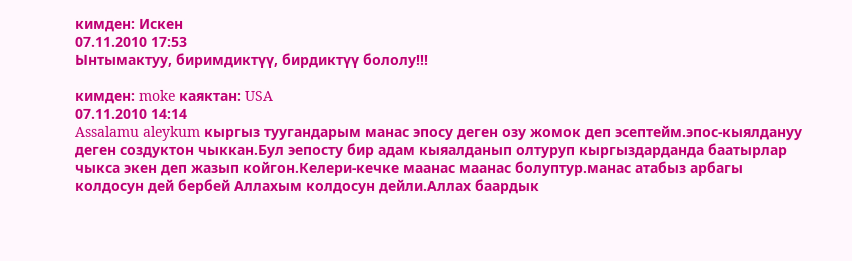кимден: Искен
07.11.2010 17:53
Ынтымактуу, биримдиктүү, бирдиктүү бололу!!!

кимден: moke каяктан: USA
07.11.2010 14:14
Assalamu aleykum кыргыз туугандарым манас эпосу деген озу жомок деп эсептейм.эпос-кыялдануу деген создуктон чыккан.Бул эепосту бир адам кыяалданып олтуруп кыргыздарданда баатырлар чыкса экен деп жазып койгон.Келери-кечке маанас маанас болуптур.манас атабыз арбагы колдосун дей бербей Аллахым колдосун дейли.Аллах баардык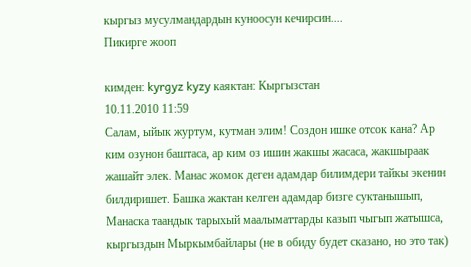кыргыз мусулмандардын куноосун кечирсин....
Пикирге жооп

кимден: kyrgyz kyzy каяктан: Кыргызстан
10.11.2010 11:59
Салам, ыйык журтум, кутман элим! Создон ишке отсок кана? Ар ким озунон баштаса, ар ким оз ишин жакшы жасаса, жакшыраак жашайт элек. Манас жомок деген адамдар билимдери тайкы экенин билдиришет. Башка жактан келген адамдар бизге суктанышып, Манаска таандык тарыхый маалыматтарды казып чыгып жатышса, кыргыздын Мыркымбайлары (не в обиду будет сказано, но это так)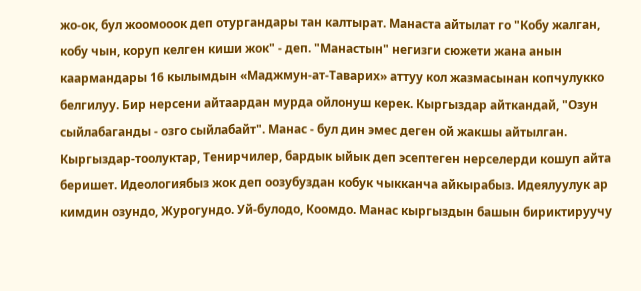жо-ок, бул жоомооок деп отургандары тан калтырат. Манаста айтылат го "Кобу жалган, кобу чын, коруп келген киши жок" - деп. "Манастын" негизги сюжети жана анын каармандары 16 кылымдын «Маджмун-ат-Таварих» аттуу кол жазмасынан копчулукко белгилуу. Бир нерсени айтаардан мурда ойлонуш керек. Кыргыздар айткандай, "Озун сыйлабаганды - озго сыйлабайт". Манас - бул дин эмес деген ой жакшы айтылган. Кыргыздар-тоолуктар, Тенирчилер, бардык ыйык деп эсептеген нерселерди кошуп айта беришет. Идеологиябыз жок деп оозубуздан кобук чыкканча айкырабыз. Идеялуулук ар кимдин озундо, Журогундо. Уй-булодо, Коомдо. Манас кыргыздын башын бириктируучу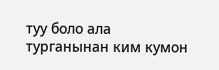туу боло ала турганынан ким кумон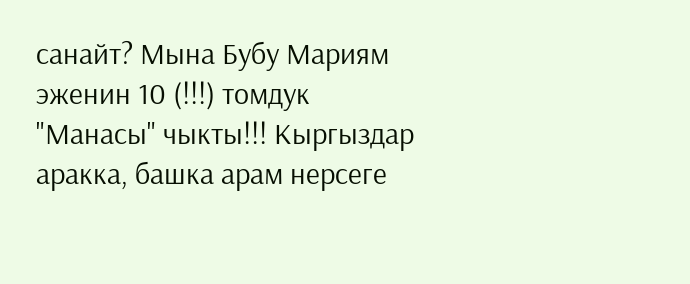санайт? Мына Бубу Мариям эженин 10 (!!!) томдук "Манасы" чыкты!!! Кыргыздар аракка, башка арам нерсеге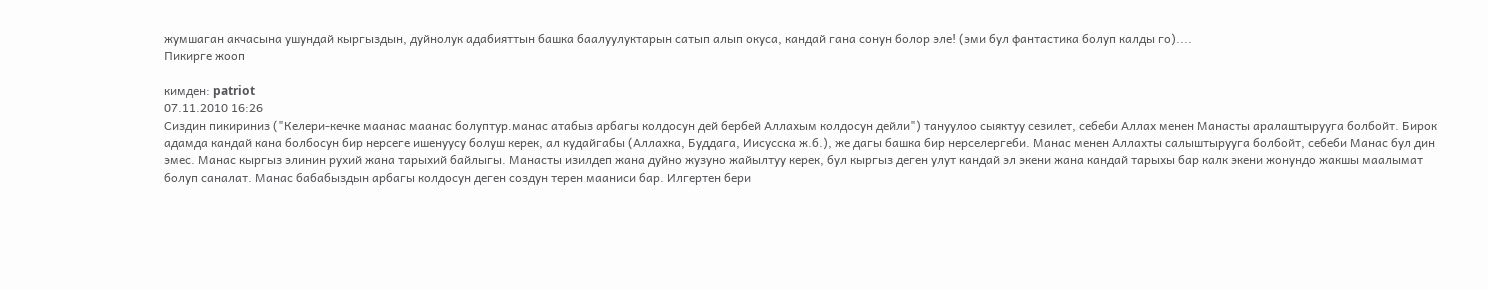жумшаган акчасына ушундай кыргыздын, дуйнолук адабияттын башка баалуулуктарын сатып алып окуса, кандай гана сонун болор эле! (эми бул фантастика болуп калды го)....
Пикирге жооп

кимден: patriot
07.11.2010 16:26
Сиздин пикириниз ("Келери-кечке маанас маанас болуптур.манас атабыз арбагы колдосун дей бербей Аллахым колдосун дейли") тануулоо сыяктуу сезилет, себеби Аллах менен Манасты аралаштырууга болбойт. Бирок адамда кандай кана болбосун бир нерсеге ишенуусу болуш керек, ал кудайгабы (Аллахка, Буддага, Иисусска ж.б.), же дагы башка бир нерселергеби. Манас менен Аллахты салыштырууга болбойт, себеби Манас бул дин эмес. Манас кыргыз элинин рухий жана тарыхий байлыгы. Манасты изилдеп жана дуйно жузуно жайылтуу керек, бул кыргыз деген улут кандай эл экени жана кандай тарыхы бар калк экени жонундо жакшы маалымат болуп саналат. Манас бабабыздын арбагы колдосун деген создун терен мааниси бар. Илгертен бери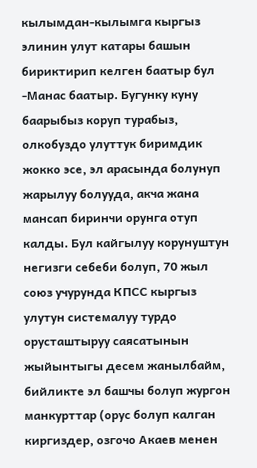кылымдан-кылымга кыргыз элинин улут катары башын бириктирип келген баатыр бул -Манас баатыр. Бугунку куну баарыбыз коруп турабыз, олкобуздо улуттук биримдик жокко эсе, эл арасында болунуп жарылуу болууда, акча жана мансап биринчи орунга отуп калды. Бул кайгылуу корунуштун негизги себеби болуп, 70 жыл союз учурунда КПСС кыргыз улутун системалуу турдо орусташтыруу саясатынын жыйынтыгы десем жанылбайм, бийликте эл башчы болуп жургон манкурттар (орус болуп калган киргиздер, озгочо Акаев менен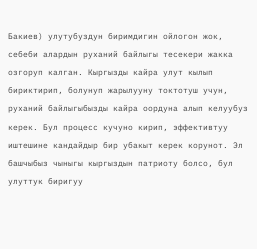Бакиев) улутубуздун биримдигин ойлогон жок, себеби алардын руханий байлыгы тесекери жакка озгоруп калган. Кыргызды кайра улут кылып бириктирип, болунуп жарылууну токтотуш учун, руханий байлыгыбызды кайра оордуна алып келуубуз керек. Бул процесс кучуно кирип, эффективтуу иштешине кандайдыр бир убакыт керек корунот. Эл башчыбыз чыныгы кыргыздын патриоту болсо, бул улуттук биригуу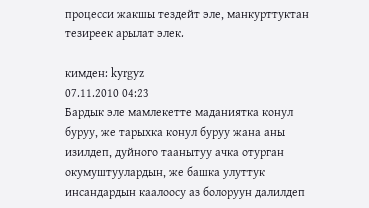процесси жакшы тездейт эле, манкурттуктан тезиреек арылат элек.

кимден: kyrgyz
07.11.2010 04:23
Бардык эле мамлекетте маданиятка конул буруу, же тарыхка конул буруу жана аны изилдеп, дуйного таанытуу ачка отурган окумуштуулардын, же башка улуттук инсандардын каалоосу аз болоруун далилдеп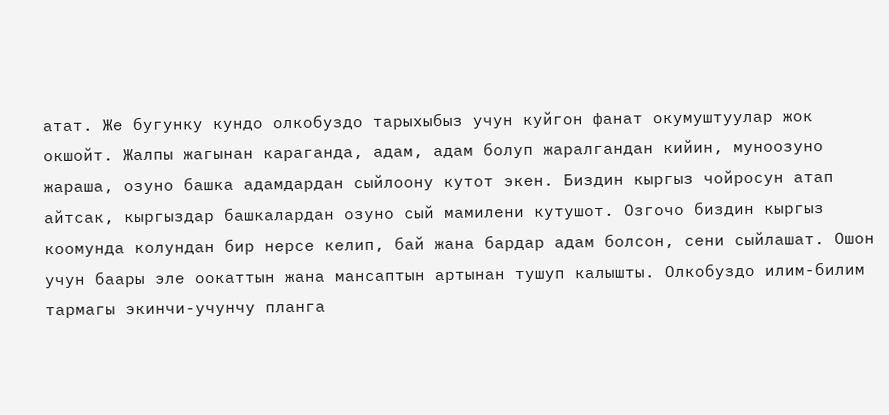атат. Же бугунку кундо олкобуздо тарыхыбыз учун куйгон фанат окумуштуулар жок окшойт. Жалпы жагынан караганда, адам, адам болуп жаралгандан кийин, муноозуно жараша, озуно башка адамдардан сыйлоону кутот экен. Биздин кыргыз чойросун атап айтсак, кыргыздар башкалардан озуно сый мамилени кутушот. Озгочо биздин кыргыз коомунда колундан бир нерсе келип, бай жана бардар адам болсон, сени сыйлашат. Ошон учун баары эле оокаттын жана мансаптын артынан тушуп калышты. Олкобуздо илим-билим тармагы экинчи-учунчу планга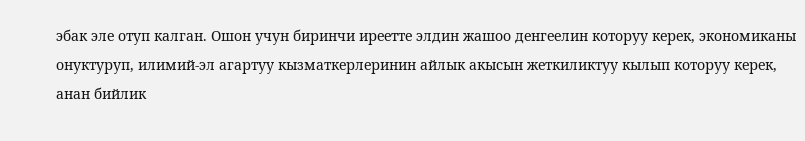эбак эле отуп калган. Ошон учун биринчи иреетте элдин жашоо денгеелин которуу керек, экономиканы онуктуруп, илимий-эл агартуу кызматкерлеринин айлык акысын жеткиликтуу кылып которуу керек, анан бийлик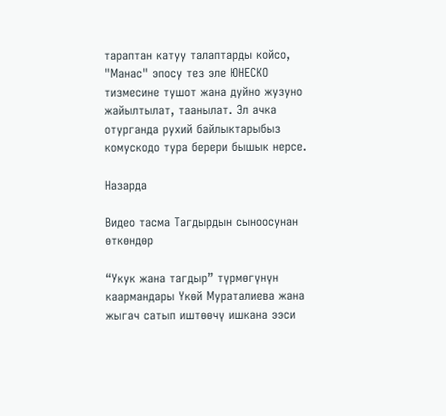тараптан катуу талаптарды койсо, "Манас" эпосу тез эле ЮНЕСКО тизмесине тушот жана дуйно жузуно жайылтылат, таанылат. Эл ачка отурганда рухий байлыктарыбыз комускодо тура берери бышык нерсе.

Назарда

Видео тасма Тагдырдын сыноосунан өткөндөр

“Укук жана тагдыр” түрмөгүнүн каармандары Үкөй Мураталиева жана жыгач сатып иштөөчү ишкана ээси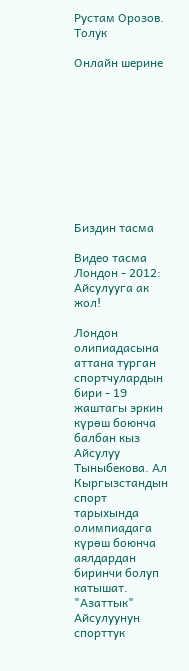Рустам Орозов. Толук

Онлайн шерине










Биздин тасма

Видео тасма Лондон - 2012: Айсулууга ак жол!

Лондон олипиадасына аттана турган спортчулардын бири - 19 жаштагы эркин күрөш боюнча балбан кыз Айсулуу Тыныбекова. Ал Кыргызстандын спорт тарыхында олимпиадага күрөш боюнча аялдардан биринчи болуп катышат. "Азаттык" Айсулуунун спорттук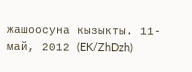жашоосуна кызыкты. 11-май, 2012 (EK/ZhDzh)